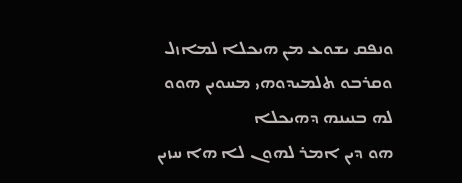ܘܢܦܩ ܝܫܘܥ ܡܢ ܗܝܟܠܐ ܠܡܐܙܠ ܘܩܪܒܘ ܬܠܡܝܕܘܗܝ ܡܚܘܝܢ ܗܘܘ ܠܗ ܒܢܝܢܗ ܕܗܝܟܠܐ
ܗܘ ܕܝܢ ܐܡܪ ܠܗܘܢ ܠܐ ܗܐ ܚܙܝܢ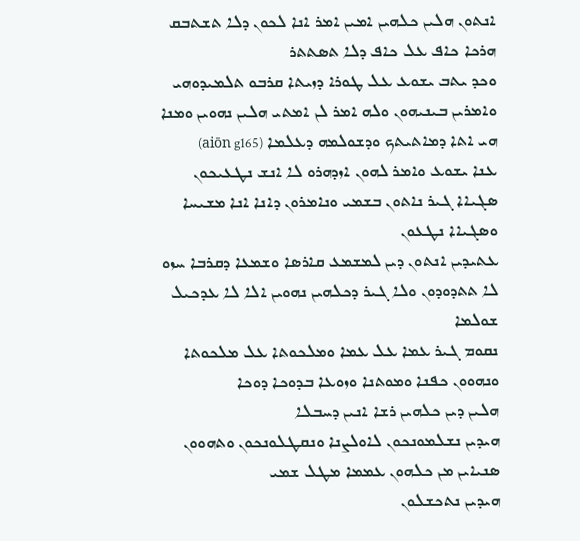ܐܢܬܘܢ ܗܠܝܢ ܟܠܗܝܢ ܐܡܝܢ ܐܡܪ ܐܢܐ ܠܟܘܢ ܕܠܐ ܬܫܬܒܩ ܗܪܟܐ ܟܐܦ ܥܠ ܟܐܦ ܕܠܐ ܬܤܬܬܪ
ܘܟܕ ܝܬܒ ܝܫܘܥ ܥܠ ܛܘܪܐ ܕܙܝܬܐ ܩܪܒܘ ܬܠܡܝܕܘܗܝ ܘܐܡܪܝܢ ܒܝܢܝܗܘܢ ܘܠܗ ܐܡܪ ܠܢ ܐܡܬܝ ܗܠܝܢ ܢܗܘܝܢ ܘܡܢܐ ܗܝ ܐܬܐ ܕܡܐܬܝܬܟ ܘܕܫܘܠܡܗ ܕܥܠܡܐ (aiōn g165)
ܥܢܐ ܝܫܘܥ ܘܐܡܪ ܠܗܘܢ ܐܙܕܗܪܘ ܠܐ ܐܢܫ ܢܛܥܝܟܘܢ
ܤܓܝܐܐ ܓܝܪ ܢܐܬܘܢ ܒܫܡܝ ܘܢܐܡܪܘܢ ܕܐܢܐ ܐܢܐ ܡܫܝܚܐ ܘܤܓܝܐܐ ܢܛܥܘܢ
ܥܬܝܕܝܢ ܐܢܬܘܢ ܕܝܢ ܠܡܫܡܥ ܩܐܪܤܐ ܘܫܡܥܐ ܕܩܪܒܐ ܚܙܘ ܠܐ ܬܬܕܘܕܘܢ ܘܠܐ ܓܝܪ ܕܟܠܗܝܢ ܢܗܘܝܢ ܐܠܐ ܠܐ ܥܕܟܝܠ ܫܘܠܡܐ
ܢܩܘܡ ܓܝܪ ܥܡܐ ܥܠ ܥܡܐ ܘܡܠܟܘܬܐ ܥܠ ܡܠܟܘܬܐ ܘܢܗܘܘܢ ܟܦܢܐ ܘܡܘܬܢܐ ܘܙܘܥܐ ܒܕܘܟܐ ܕܘܟܐ
ܗܠܝܢ ܕܝܢ ܟܠܗܝܢ ܪܫܐ ܐܢܝܢ ܕܚܒܠܐ
ܗܝܕܝܢ ܢܫܠܡܘܢܟܘܢ ܠܐܘܠܨܢܐ ܘܢܩܛܠܘܢܟܘܢ ܘܬܗܘܘܢ ܤܢܝܐܝܢ ܡܢ ܟܠܗܘܢ ܥܡܡܐ ܡܛܠ ܫܡܝ
ܗܝܕܝܢ ܢܬܟܫܠܘܢ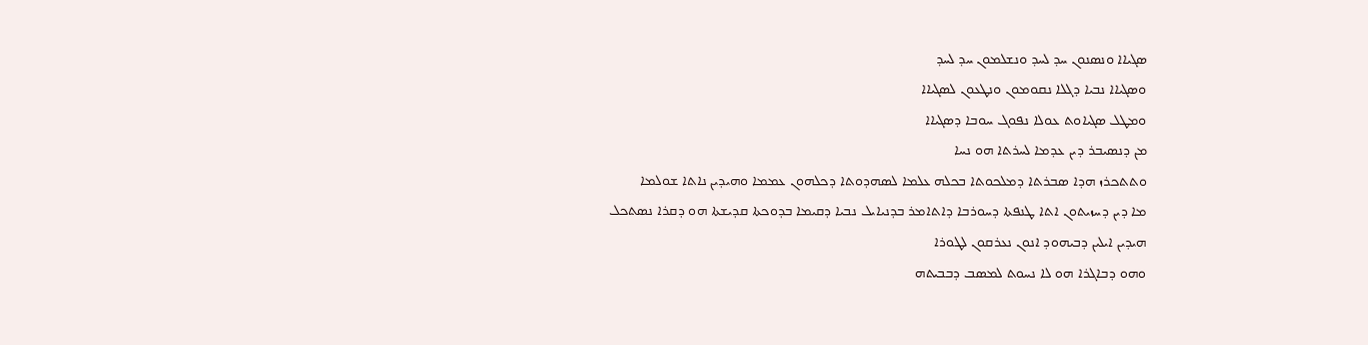ܤܓܝܐܐ ܘܢܤܢܘܢ ܚܕ ܠܚܕ ܘܢܫܠܡܘܢ ܚܕ ܠܚܕ
ܘܤܓܝܐܐ ܢܒܝܐ ܕܓܠܐ ܢܩܘܡܘܢ ܘܢܛܥܘܢ ܠܤܓܝܐܐ
ܘܡܛܠ ܤܓܝܐܘܬ ܥܘܠܐ ܢܦܘܓ ܚܘܒܐ ܕܤܓܝܐܐ
ܡܢ ܕܢܤܝܒܪ ܕܝܢ ܥܕܡܐ ܠܚܪܬܐ ܗܘ ܢܚܐ
ܘܬܬܟܪܙ ܗܕܐ ܤܒܪܬܐ ܕܡܠܟܘܬܐ ܒܟܠܗ ܥܠܡܐ ܠܤܗܕܘܬܐ ܕܟܠܗܘܢ ܥܡܡܐ ܘܗܝܕܝܢ ܢܐܬܐ ܫܘܠܡܐ
ܡܐ ܕܝܢ ܕܚܙܝܬܘܢ ܐܬܐ ܛܢܦܬܐ ܕܚܘܪܒܐ ܕܐܬܐܡܪ ܒܕܢܝܐܝܠ ܢܒܝܐ ܕܩܝܡܐ ܒܕܘܟܬܐ ܩܕܝܫܬܐ ܗܘ ܕܩܪܐ ܢܤܬܟܠ
ܗܝܕܝܢ ܐܝܠܝܢ ܕܒܝܗܘܕ ܐܢܘܢ ܢܥܪܩܘܢ ܠܛܘܪܐ
ܘܗܘ ܕܒܐܓܪܐ ܗܘ ܠܐ ܢܚܘܬ ܠܡܤܒ ܕܒܒܝܬܗ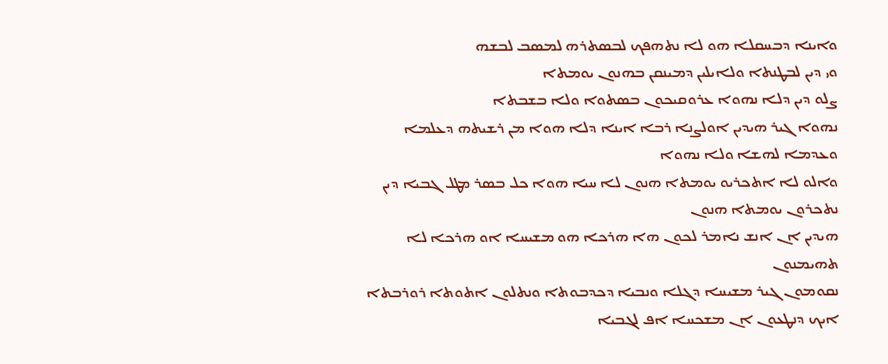ܘܐܝܢܐ ܕܒܚܩܠܐ ܗܘ ܠܐ ܢܬܗܦܟ ܠܒܤܬܪܗ ܠܡܤܒ ܠܒܫܗ
ܘܝ ܕܝܢ ܠܒܛܢܬܐ ܘܠܐܝܠܝܢ ܕܡܝܢܩܢ ܒܗܢܘܢ ܝܘܡܬܐ
ܨܠܘ ܕܝܢ ܕܠܐ ܢܗܘܐ ܥܪܘܩܝܟܘܢ ܒܤܬܘܐ ܘܠܐ ܒܫܒܬܐ
ܢܗܘܐ ܓܝܪ ܗܝܕܝܢ ܐܘܠܨܢܐ ܪܒܐ ܐܝܢܐ ܕܠܐ ܗܘܐ ܡܢ ܪܫܝܬܗ ܕܥܠܡܐ ܘܥܕܡܐ ܠܗܫܐ ܘܠܐ ܢܗܘܐ
ܘܐܠܘ ܠܐ ܐܬܟܪܝܘ ܝܘܡܬܐ ܗܢܘܢ ܠܐ ܚܝܐ ܗܘܐ ܟܠ ܒܤܪ ܡܛܠ ܓܒܝܐ ܕܝܢ ܢܬܟܪܘܢ ܝܘܡܬܐ ܗܢܘܢ
ܗܝܕܝܢ ܐܢ ܐܢܫ ܢܐܡܪ ܠܟܘܢ ܗܐ ܗܪܟܐ ܗܘ ܡܫܝܚܐ ܐܘ ܗܪܟܐ ܠܐ ܬܗܝܡܢܘܢ
ܢܩܘܡܘܢ ܓܝܪ ܡܫܝܚܐ ܕܓܠܐ ܘܢܒܝܐ ܕܟܕܒܘܬܐ ܘܢܬܠܘܢ ܐܬܘܬܐ ܪܘܪܒܬܐ ܐܝܟ ܕܢܛܥܘܢ ܐܢ ܡܫܟܚܐ ܐܦ ܠܓܒܝܐ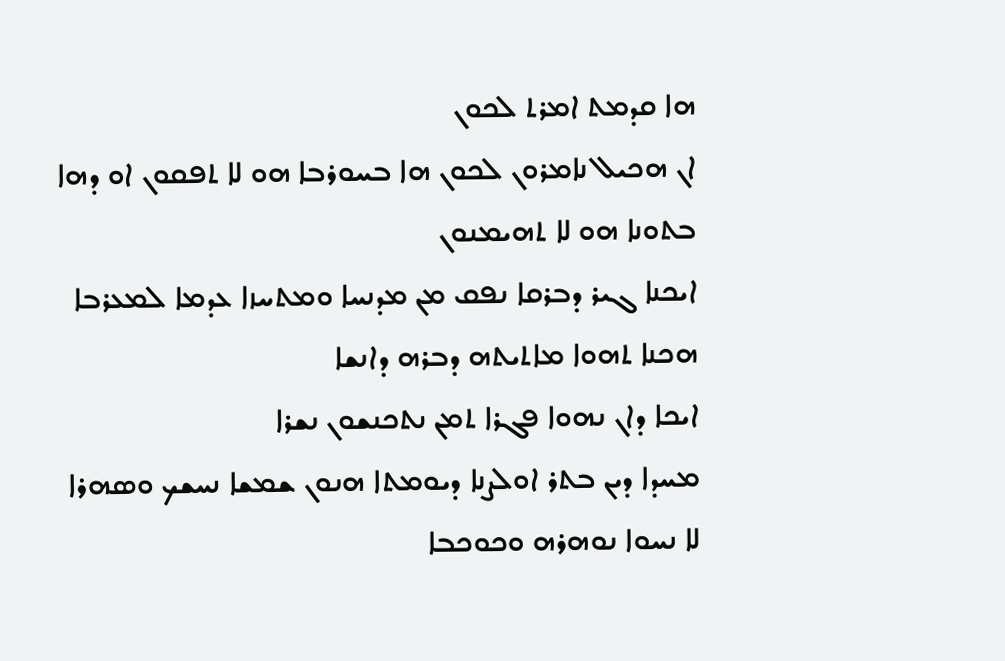ܗܐ ܩܕܡܬ ܐܡܪܬ ܠܟܘܢ
ܐܢ ܗܟܝܠ ܢܐܡܪܘܢ ܠܟܘܢ ܗܐ ܒܚܘܪܒܐ ܗܘ ܠܐ ܬܦܩܘܢ ܐܘ ܕܗܐ ܒܬܘܢܐ ܗܘ ܠܐ ܬܗܝܡܢܘܢ
ܐܝܟܢܐ ܓܝܪ ܕܒܪܩܐ ܢܦܩ ܡܢ ܡܕܢܚܐ ܘܡܬܚܙܐ ܥܕܡܐ ܠܡܥܪܒܐ ܗܟܢܐ ܬܗܘܐ ܡܐܬܝܬܗ ܕܒܪܗ ܕܐܢܫܐ
ܐܝܟܐ ܕܐܢ ܢܗܘܐ ܦܓܪܐ ܬܡܢ ܢܬܟܢܫܘܢ ܢܫܪܐ
ܡܚܕܐ ܕܝܢ ܒܬܪ ܐܘܠܨܢܐ ܕܝܘܡܬܐ ܗܢܘܢ ܫܡܫܐ ܢܚܫܟ ܘܤܗܪܐ ܠܐ ܢܚܘܐ ܢܘܗܪܗ ܘܟܘܟܒܐ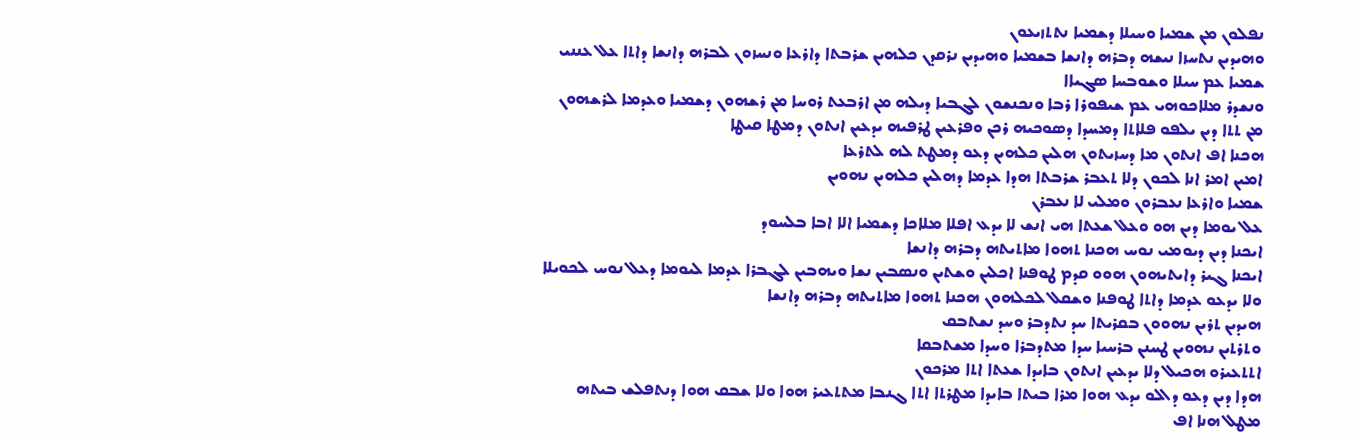ܢܦܠܘܢ ܡܢ ܫܡܝܐ ܘܚܝܠܐ ܕܫܡܝܐ ܢܬܬܙܝܥܘܢ
ܘܗܝܕܝܢ ܢܬܚܙܐ ܢܝܫܗ ܕܒܪܗ ܕܐܢܫܐ ܒܫܡܝܐ ܘܗܝܕܝܢ ܢܪܩܕܢ ܟܠܗܝܢ ܫܪܒܬܐ ܕܐܪܥܐ ܘܢܚܙܘܢ ܠܒܪܗ ܕܐܢܫܐ ܕܐܬܐ ܥܠ ܥܢܢܝ ܫܡܝܐ ܥܡ ܚܝܠܐ ܘܫܘܒܚܐ ܤܓܝܐܐ
ܘܢܫܕܪ ܡܠܐܟܘܗܝ ܥܡ ܫܝܦܘܪܐ ܪܒܐ ܘܢܟܢܫܘܢ ܠܓܒܝܐ ܕܝܠܗ ܡܢ ܐܪܒܥܬ ܪܘܚܐ ܡܢ ܪܫܗܘܢ ܕܫܡܝܐ ܘܥܕܡܐ ܠܪܫܗܘܢ
ܡܢ ܬܬܐ ܕܝܢ ܝܠܦܘ ܦܠܐܬܐ ܕܡܚܕܐ ܕܤܘܟܝܗ ܪܟܢ ܘܦܪܥܝܢ ܛܪܦܝܗ ܝܕܥܝܢ ܐܢܬܘܢ ܕܡܛܐ ܩܝܛܐ
ܗܟܢܐ ܐܦ ܐܢܬܘܢ ܡܐ ܕܚܙܝܬܘܢ ܗܠܝܢ ܟܠܗܝܢ ܕܥܘ ܕܡܛܬ ܠܗ ܠܬܪܥܐ
ܐܡܝܢ ܐܡܪ ܐܢܐ ܠܟܘܢ ܕܠܐ ܬܥܒܪ ܫܪܒܬܐ ܗܕܐ ܥܕܡܐ ܕܗܠܝܢ ܟܠܗܝܢ ܢܗܘܝܢ
ܫܡܝܐ ܘܐܪܥܐ ܢܥܒܪܘܢ ܘܡܠܝ ܠܐ ܢܥܒܪܢ
ܥܠ ܝܘܡܐ ܕܝܢ ܗܘ ܘܥܠ ܫܥܬܐ ܗܝ ܐܢܫ ܠܐ ܝܕܥ ܐܦܠܐ ܡܠܐܟܐ ܕܫܡܝܐ ܐܠܐ ܐܒܐ ܒܠܚܘܕ
ܐܝܟܢܐ ܕܝܢ ܕܝܘܡܝ ܢܘܚ ܗܟܢܐ ܬܗܘܐ ܡܐܬܝܬܗ ܕܒܪܗ ܕܐܢܫܐ
ܐܝܟܢܐ ܓܝܪ ܕܐܝܬܝܗܘܢ ܗܘܘ ܩܕܡ ܛܘܦܢܐ ܐܟܠܝܢ ܘܫܬܝܢ ܘܢܤܒܝܢ ܢܫܐ ܘܝܗܒܝܢ ܠܓܒܪܐ ܥܕܡܐ ܠܝܘܡܐ ܕܥܠ ܢܘܚ ܠܟܘܝܠܐ
ܘܠܐ ܝܕܥܘ ܥܕܡܐ ܕܐܬܐ ܛܘܦܢܐ ܘܫܩܠ ܠܟܠܗܘܢ ܗܟܢܐ ܬܗܘܐ ܡܐܬܝܬܗ ܕܒܪܗ ܕܐܢܫܐ
ܗܝܕܝܢ ܬܪܝܢ ܢܗܘܘܢ ܒܩܪܝܬܐ ܚܕ ܢܬܕܒܪ ܘܚܕ ܢܫܬܒܩ
ܘܬܪܬܝܢ ܢܗܘܝܢ ܛܚܢܢ ܒܪܚܝܐ ܚܕܐ ܡܬܕܒܪܐ ܘܚܕܐ ܡܫܬܒܩܐ
ܐܬܬܥܝܪܘ ܗܟܝܠ ܕܠܐ ܝܕܥܝܢ ܐܢܬܘܢ ܒܐܝܕܐ ܫܥܬܐ ܐܬܐ ܡܪܟܘܢ
ܗܕܐ ܕܝܢ ܕܥܘ ܕܐܠܘ ܝܕܥ ܗܘܐ ܡܪܐ ܒܝܬܐ ܒܐܝܕܐ ܡܛܪܬܐ ܐܬܐ ܓܢܒܐ ܡܬܬܥܝܪ ܗܘܐ ܘܠܐ ܫܒܩ ܗܘܐ ܕܢܬܦܠܫ ܒܝܬܗ
ܡܛܠ ܗܢܐ ܐܦ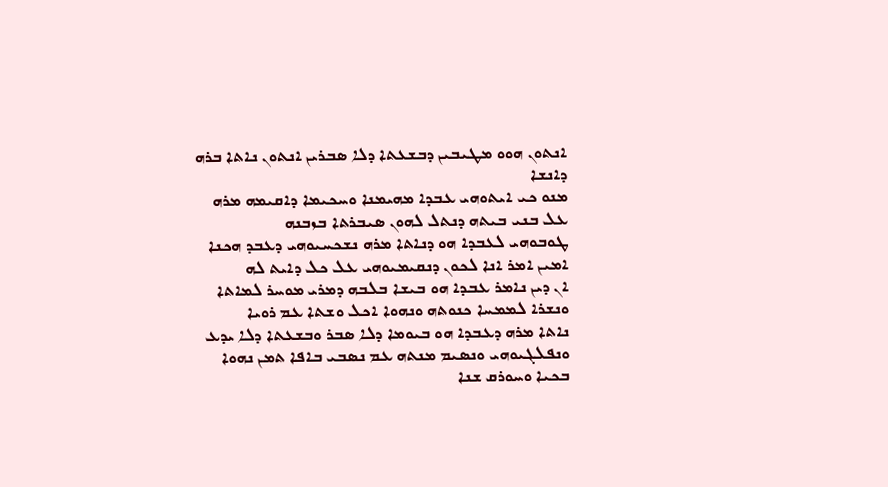ܐܢܬܘܢ ܗܘܘ ܡܛܝܒܝܢ ܕܒܫܥܬܐ ܕܠܐ ܤܒܪܝܢ ܐܢܬܘܢ ܢܐܬܐ ܒܪܗ ܕܐܢܫܐ
ܡܢܘ ܟܝ ܐܝܬܘܗܝ ܥܒܕܐ ܡܗܝܡܢܐ ܘܚܟܝܡܐ ܕܐܩܝܡܗ ܡܪܗ ܥܠ ܒܢܝ ܒܝܬܗ ܕܢܬܠ ܠܗܘܢ ܤܝܒܪܬܐ ܒܙܒܢܗ
ܛܘܒܘܗܝ ܠܥܒܕܐ ܗܘ ܕܢܐܬܐ ܡܪܗ ܢܫܟܚܝܘܗܝ ܕܥܒܕ ܗܟܢܐ
ܐܡܝܢ ܐܡܪ ܐܢܐ ܠܟܘܢ ܕܢܩܝܡܝܘܗܝ ܥܠ ܟܠ ܕܐܝܬ ܠܗ
ܐܢ ܕܝܢ ܢܐܡܪ ܥܒܕܐ ܗܘ ܒܝܫܐ ܒܠܒܗ ܕܡܪܝ ܡܘܚܪ ܠܡܐܬܐ
ܘܢܫܪܐ ܠܡܡܚܐ ܟܢܘܬܗ ܘܢܗܘܐ ܐܟܠ ܘܫܬܐ ܥܡ ܪܘܝܐ
ܢܐܬܐ ܡܪܗ ܕܥܒܕܐ ܗܘ ܒܝܘܡܐ ܕܠܐ ܤܒܪ ܘܒܫܥܬܐ ܕܠܐ ܝܕܥ
ܘܢܦܠܓܝܘܗܝ ܘܢܤܝܡ ܡܢܬܗ ܥܡ ܢܤܒܝ ܒܐܦܐ ܬܡܢ ܢܗܘܐ ܒܟܝܐ ܘܚܘܪܩ ܫܢܐ